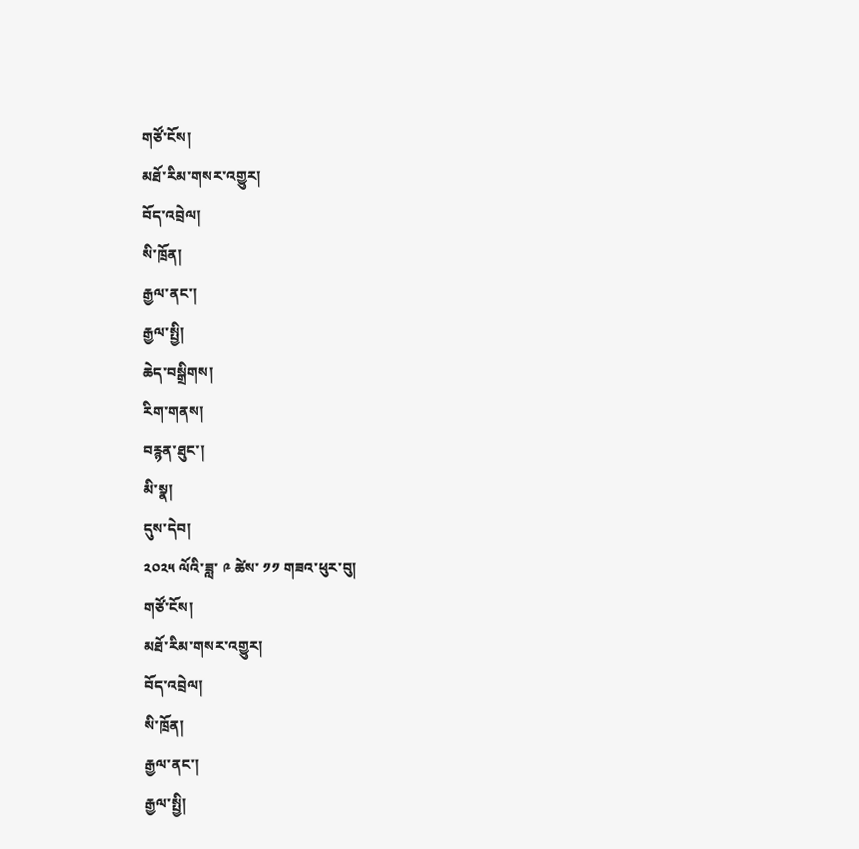གཙོ་ངོས།
མཐོ་རིམ་གསར་འགྱུར།
བོད་འབྲེལ།
སི་ཁྲོན།
རྒྱལ་ནང་།
རྒྱལ་སྤྱི།
ཆེད་བསྒྲིགས།
རིག་གནས།
བརྙན་ཐུང་།
མི་སྣ།
དུས་དེབ།
༢༠༢༥ ལོའི་ཟླ་ ༩ ཚེས་ ༡༡ གཟའ་ཕུར་བུ།
གཙོ་ངོས།
མཐོ་རིམ་གསར་འགྱུར།
བོད་འབྲེལ།
སི་ཁྲོན།
རྒྱལ་ནང་།
རྒྱལ་སྤྱི།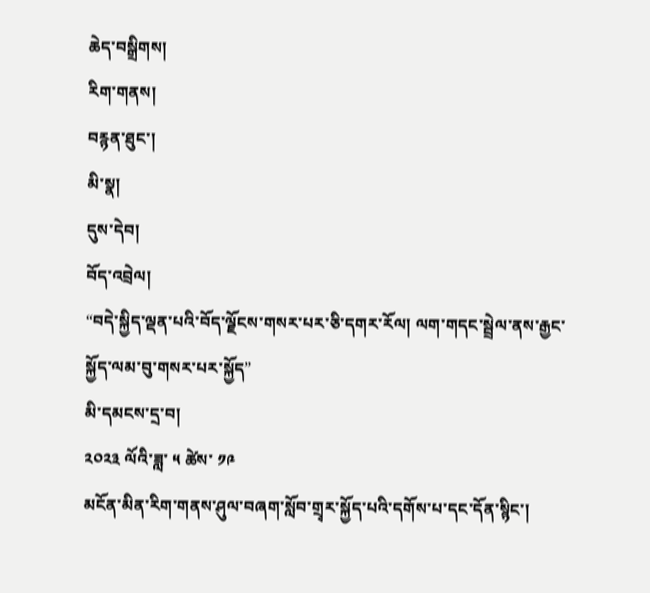ཆེད་བསྒྲིགས།
རིག་གནས།
བརྙན་ཐུང་།
མི་སྣ།
དུས་དེབ།
བོད་འབྲེལ།
“བདེ་སྐྱིད་ལྡན་པའི་བོད་ལྗོངས་གསར་པར་ཅི་དགར་རོལ། ལག་གདང་སྦྲེལ་ནས་རྒྱང་སྐྱོད་ལམ་བུ་གསར་པར་སྐྱོད”
མི་དམངས་དྲ་བ།
༢༠༢༣ ལོའི་ཟླ་ ༥ ཚེས་ ༡༩
མངོན་མིན་རིག་གནས་ཤུལ་བཞག་སློབ་གྲྭར་སྐྱོད་པའི་དགོས་པ་དང་དོན་སྙིང་།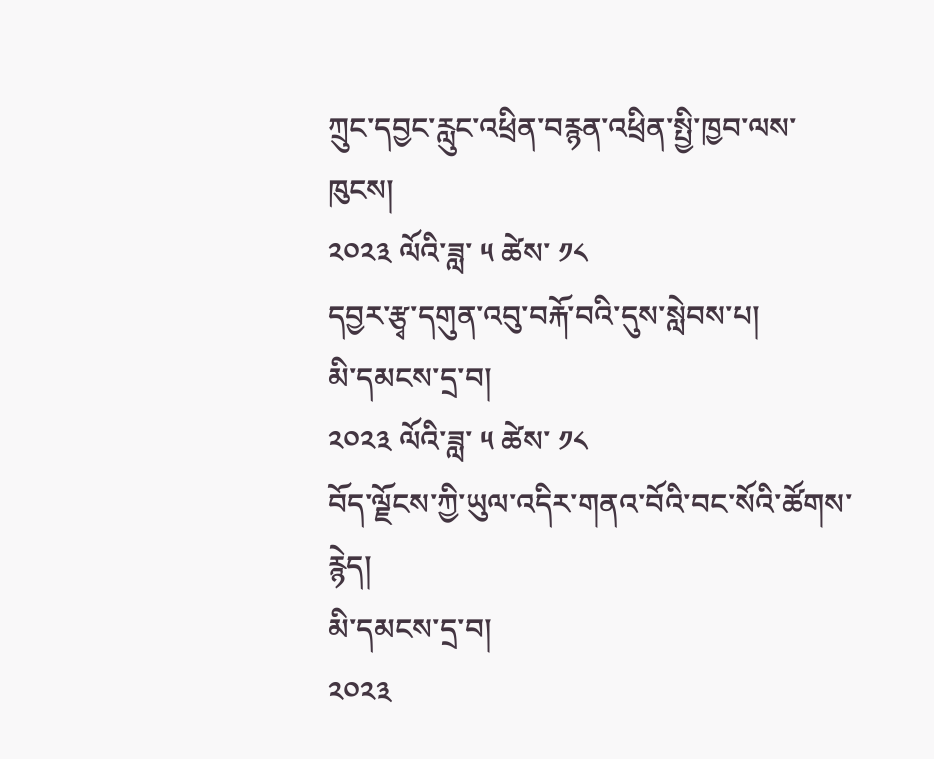ཀྲུང་དབྱང་རླུང་འཕྲིན་བརྙན་འཕྲིན་སྤྱི་ཁྱབ་ལས་ཁུངས།
༢༠༢༣ ལོའི་ཟླ་ ༥ ཚེས་ ༡༨
དབྱར་རྩྭ་དགུན་འབུ་བརྐོ་བའི་དུས་སླེབས་པ།
མི་དམངས་དྲ་བ།
༢༠༢༣ ལོའི་ཟླ་ ༥ ཚེས་ ༡༨
བོད་ལྗོངས་ཀྱི་ཡུལ་འདིར་གནའ་བོའི་བང་སོའི་ཚོགས་རྙེད།
མི་དམངས་དྲ་བ།
༢༠༢༣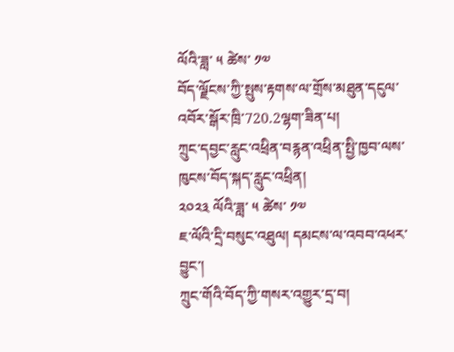ལོའི་ཟླ་ ༥ ཚེས་ ༡༧
བོད་ལྗོངས་ཀྱི་སྤུས་རྟགས་ལ་གྲོས་མཐུན་དངུལ་འབོར་སྒོར་ཁྲི་720.2ལྷག་ཟིན་པ།
ཀྲུང་དབྱང་རླུང་འཕྲིན་བརྙན་འཕྲིན་སྤྱི་ཁྱབ་ལས་ཁུངས་བོད་སྐད་རླུང་འཕྲིན།
༢༠༢༣ ལོའི་ཟླ་ ༥ ཚེས་ ༡༧
ཇ་ལོའི་དྲི་བསུང་འཐུལ། དམངས་ལ་འབབ་འཕར་བྱུང་།
ཀྲུང་གོའི་བོད་ཀྱི་གསར་འགྱུར་དྲ་བ།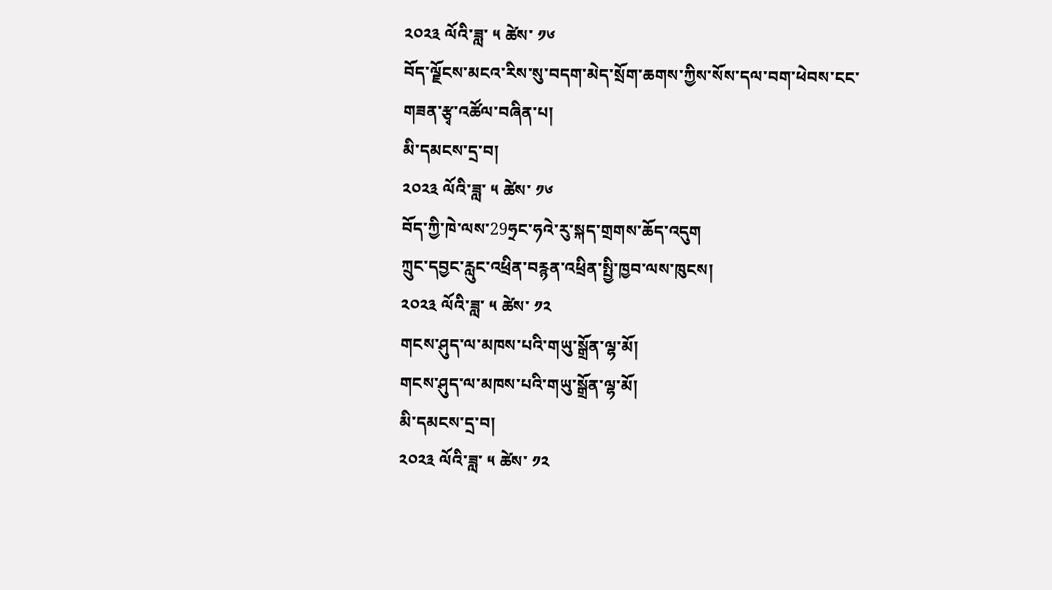༢༠༢༣ ལོའི་ཟླ་ ༥ ཚེས་ ༡༦
བོད་ལྗོངས་མངའ་རིས་སུ་བདག་མེད་སྲོག་ཆགས་ཀྱིས་སོས་དལ་བག་ཕེབས་ངང་གཟན་རྩྭ་འཚོལ་བཞིན་པ།
མི་དམངས་དྲ་བ།
༢༠༢༣ ལོའི་ཟླ་ ༥ ཚེས་ ༡༦
བོད་ཀྱི་ཁེ་ལས་29ཧྲང་ཧའེ་རུ་སྐད་གྲགས་ཆོད་འདུག
ཀྲུང་དབྱང་རླུང་འཕྲིན་བརྙན་འཕྲིན་སྤྱི་ཁྱབ་ལས་ཁུངས།
༢༠༢༣ ལོའི་ཟླ་ ༥ ཚེས་ ༡༢
གངས་ཤུད་ལ་མཁས་པའི་གཡུ་སྒྲོན་ལྷ་མོ།
གངས་ཤུད་ལ་མཁས་པའི་གཡུ་སྒྲོན་ལྷ་མོ།
མི་དམངས་དྲ་བ།
༢༠༢༣ ལོའི་ཟླ་ ༥ ཚེས་ ༡༢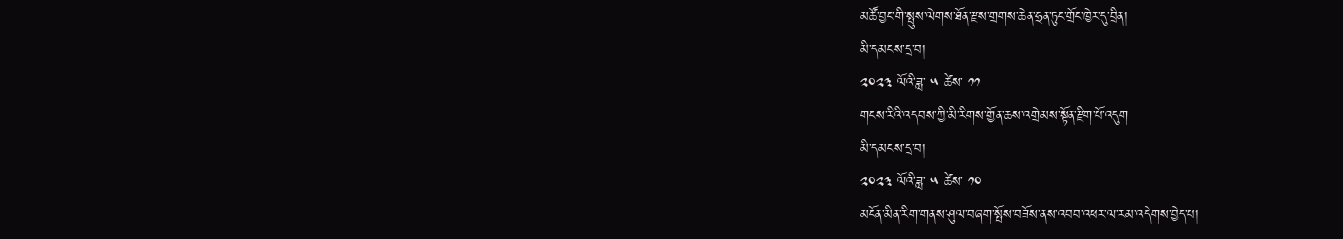མཚོ་བྱང་གི་སྤུས་ལེགས་ཐོན་རྫས་གྲགས་ཆེན་ཧྲན་ཏུང་གྲོང་ཁྱེར་དུ་བྲིན།
མི་དམངས་དྲ་བ།
༢༠༢༣ ལོའི་ཟླ་ ༥ ཚེས་ ༡༡
གངས་རིའི་འདབས་ཀྱི་མི་རིགས་གྱོན་ཆས་འགྲེམས་སྟོན་རྫིག་པོ་འདུག
མི་དམངས་དྲ་བ།
༢༠༢༣ ལོའི་ཟླ་ ༥ ཚེས་ ༡༠
མངོན་མིན་རིག་གནས་ཤུལ་བཞག་སྤོས་བཟོས་ནས་འབབ་འཕར་ལ་རམ་འདེགས་བྱེད་པ།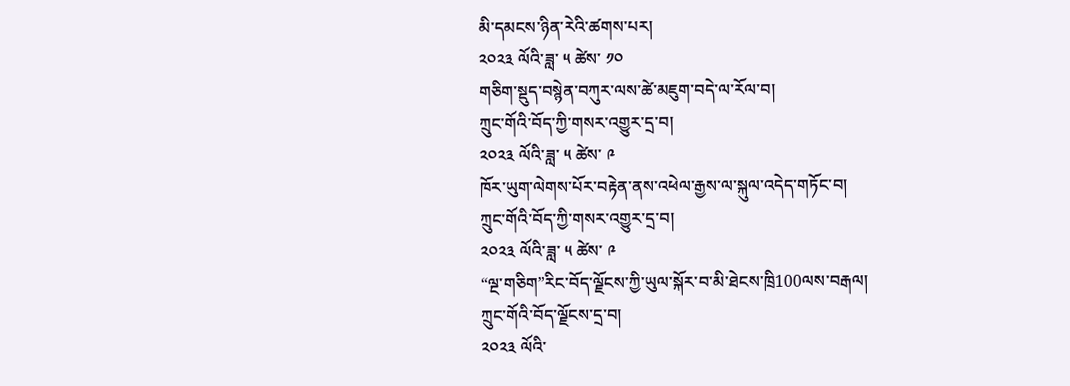མི་དམངས་ཉིན་རེའི་ཚགས་པར།
༢༠༢༣ ལོའི་ཟླ་ ༥ ཚེས་ ༡༠
གཅིག་སྡུད་བསྙེན་བཀུར་ལས་ཚེ་མཇུག་བདེ་ལ་རོལ་བ།
ཀྲུང་གོའི་བོད་ཀྱི་གསར་འགྱུར་དྲ་བ།
༢༠༢༣ ལོའི་ཟླ་ ༥ ཚེས་ ༩
ཁོར་ཡུག་ལེགས་པོར་བརྟེན་ནས་འཕེལ་རྒྱས་ལ་སྐུལ་འདེད་གཏོང་བ།
ཀྲུང་གོའི་བོད་ཀྱི་གསར་འགྱུར་དྲ་བ།
༢༠༢༣ ལོའི་ཟླ་ ༥ ཚེས་ ༩
“ལྔ་གཅིག”རིང་བོད་ལྗོངས་ཀྱི་ཡུལ་སྐོར་བ་མི་ཐེངས་ཁྲི100ལས་བརྒལ།
ཀྲུང་གོའི་བོད་ལྗོངས་དྲ་བ།
༢༠༢༣ ལོའི་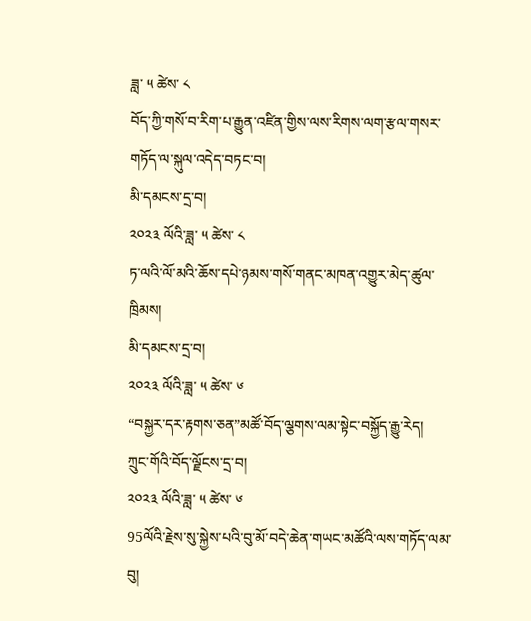ཟླ་ ༥ ཚེས་ ༨
བོད་ཀྱི་གསོ་བ་རིག་པ་རྒྱུན་འཛིན་གྱིས་ལས་རིགས་ལག་རྩལ་གསར་གཏོད་ལ་སྐུལ་འདེད་བཏང་བ།
མི་དམངས་དྲ་བ།
༢༠༢༣ ལོའི་ཟླ་ ༥ ཚེས་ ༨
ཏ་ལའི་ལོ་མའི་ཆོས་དཔེ་ཉམས་གསོ་གནང་མཁན་འགྱུར་མེད་ཚུལ་ཁྲིམས།
མི་དམངས་དྲ་བ།
༢༠༢༣ ལོའི་ཟླ་ ༥ ཚེས་ ༦
“བསྐྱར་དར་རྟགས་ཅན”མཚོ་བོད་ལྕགས་ལམ་སྟེང་བསྐྱོད་རྒྱུ་རེད།
ཀྲུང་གོའི་བོད་ལྗོངས་དྲ་བ།
༢༠༢༣ ལོའི་ཟླ་ ༥ ཚེས་ ༦
95ལོའི་རྗེས་སུ་སྐྱེས་པའི་བུ་མོ་བདེ་ཆེན་གཡང་མཚོའི་ལས་གཏོད་ལམ་བུ།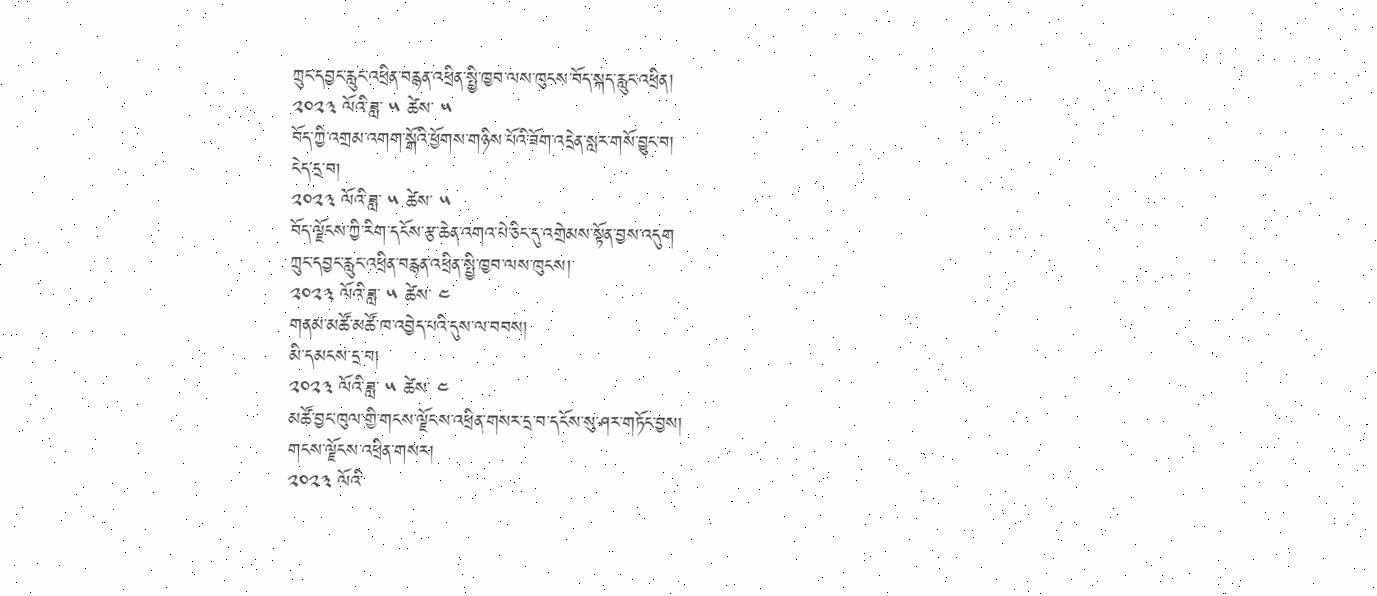ཀྲུང་དབྱང་རླུང་འཕྲིན་བརྙན་འཕྲིན་སྤྱི་ཁྱབ་ལས་ཁུངས་བོད་སྐད་རླུང་འཕྲིན།
༢༠༢༣ ལོའི་ཟླ་ ༥ ཚེས་ ༥
བོད་ཀྱི་འགྲམ་འགག་སྒོའི་ཕྱོགས་གཉིས་པོའི་ཟོག་འདྲེན་སླར་གསོ་བྱུང་བ།
ངེད་དྲ་བ།
༢༠༢༣ ལོའི་ཟླ་ ༥ ཚེས་ ༥
བོད་ལྗོངས་ཀྱི་རིག་དངོས་རྩ་ཆེན་འགའ་པེ་ཅིང་དུ་འགྲེམས་སྟོན་བྱས་འདུག
ཀྲུང་དབྱང་རླུང་འཕྲིན་བརྙན་འཕྲིན་སྤྱི་ཁྱབ་ལས་ཁུངས།
༢༠༢༣ ལོའི་ཟླ་ ༥ ཚེས་ ༤
གནམ་མཚོ་མཚོ་ཁ་འབྱེད་པའི་དུས་ལ་བབས།
མི་དམངས་དྲ་བ།
༢༠༢༣ ལོའི་ཟླ་ ༥ ཚེས་ ༤
མཚོ་བྱང་ཁུལ་གྱི་གངས་ལྗོངས་འཕྲིན་གསར་དྲ་བ་དངོས་སུ་ཤར་གཏོང་བྱས།
གངས་ལྗོངས་འཕྲིན་གསར།
༢༠༢༣ ལོའི་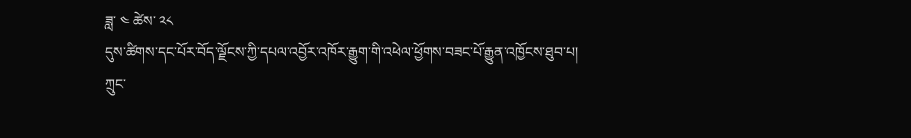ཟླ་ ༤ ཚེས་ ༢༨
དུས་ཚིགས་དང་པོར་བོད་ལྗོངས་ཀྱི་དཔལ་འབྱོར་འཁོར་རྒྱུག་གི་འཕེལ་ཕྱོགས་བཟང་པོ་རྒྱུན་འཁྱོངས་ཐུབ་པ།
ཀྲུང་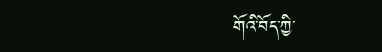གོའི་བོད་ཀྱི་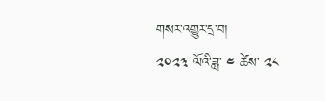གསར་འགྱུར་དྲ་བ།
༢༠༢༣ ལོའི་ཟླ་ ༤ ཚེས་ ༢༨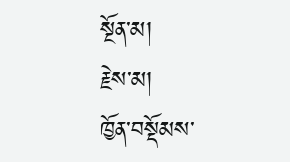སྔོན་མ།
རྗེས་མ།
ཁྱོན་བསྡོམས་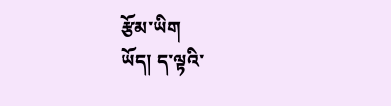རྩོམ་ཡིག
ཡོད། ད་ལྟའི་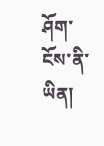ཤོག་ངོས་ནི་
ཡིན།